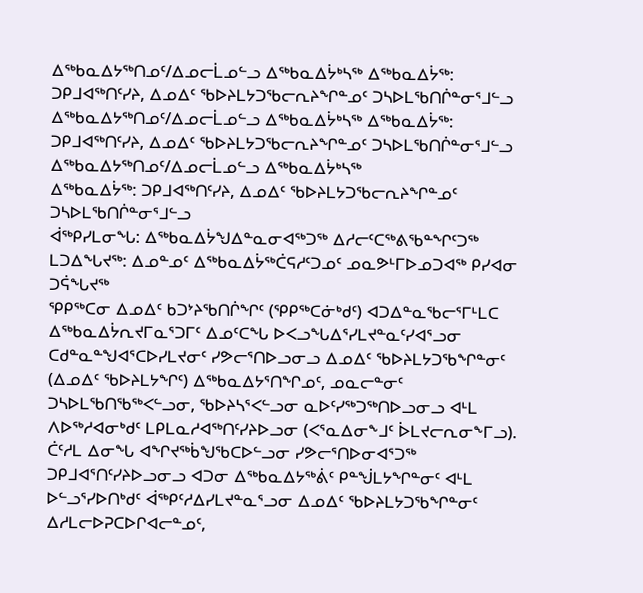ᐃᖅᑲᓇᐃᔭᖅᑎᓄᑦ/ᐃᓄᓕᒫᓄᓪᓗ ᐃᖅᑲᓇᐃᔮᒃᓴᖅ ᐃᖅᑲᓇᐃᔮᖅ: ᑐᑭᒧᐊᖅᑎᑦᓯᔨ, ᐃᓄᐃᑦ ᖃᐅᔨᒪᔭᑐᖃᓕᕆᔨᖏᓐᓄᑦ ᑐᓴᐅᒪᖃᑎᒌᓐᓂᕐᒧᓪᓗ
ᐃᖅᑲᓇᐃᔭᖅᑎᓄᑦ/ᐃᓄᓕᒫᓄᓪᓗ ᐃᖅᑲᓇᐃᔮᒃᓴᖅ ᐃᖅᑲᓇᐃᔮᖅ: ᑐᑭᒧᐊᖅᑎᑦᓯᔨ, ᐃᓄᐃᑦ ᖃᐅᔨᒪᔭᑐᖃᓕᕆᔨᖏᓐᓄᑦ ᑐᓴᐅᒪᖃᑎᒌᓐᓂᕐᒧᓪᓗ
ᐃᖅᑲᓇᐃᔭᖅᑎᓄᑦ/ᐃᓄᓕᒫᓄᓪᓗ ᐃᖅᑲᓇᐃᔮᒃᓴᖅ
ᐃᖅᑲᓇᐃᔮᖅ: ᑐᑭᒧᐊᖅᑎᑦᓯᔨ, ᐃᓄᐃᑦ ᖃᐅᔨᒪᔭᑐᖃᓕᕆᔨᖏᓐᓄᑦ ᑐᓴᐅᒪᖃᑎᒌᓐᓂᕐᒧᓪᓗ
ᐋᖅᑭᓯᒪᓂᖓ: ᐃᖅᑲᓇᐃᔮᖑᐃᓐᓇᓂᐊᖅᑐᖅ ᐃᓱᓕᑦᑕᖅᕕᖃᓐᖏᑦᑐᖅ
ᒪᑐᐃᖓᔪᖅ: ᐃᓄᓐᓄᑦ ᐃᖅᑲᓇᐃᔮᖅᑖᕋᓱᑦᑐᓄᑦ ᓄᓇᕗᒻᒥᐅᓄᑐᐊᖅ ᑭᓯᐊᓂ ᑐᕌᖓᔪᖅ
ᕿᑭᖅᑕᓂ ᐃᓄᐃᑦ ᑲᑐᔾᔨᖃᑎᒌᖏᑦ (ᕿᑭᖅᑕᓃᒃᑯᑦ) ᐊᑐᐃᓐᓇᖃᓕᕐᒥᒻᒪᑕ ᐃᖅᑲᓇᐃᔮᕆᔪᒥᓇᕐᑐᒥᑦ ᐃᓄᑦᑕᖓ ᐅᐸᓗᖓᐃᕐᓯᒪᔪᓐᓇᑦᓯᐊᕐᓗᓂ ᑕᑯᓐᓇᓐᖑᐊᕐᑕᐅᓯᒪᔪᓂᑦ ᓯᕗᓕᕐᑎᐅᓗᓂᓗ ᐃᓄᐃᑦ ᖃᐅᔨᒪᔭᑐᖃᖏᓐᓂᑦ (ᐃᓄᐃᑦ ᖃᐅᔨᒪᔭᖏᑦ) ᐃᖅᑲᓇᐃᔭᕐᑎᖏᓄᑦ, ᓄᓇᓕᓐᓂᑦ ᑐᓴᐅᒪᖃᑎᖃᖅᐸᓪᓗᓂ, ᖃᐅᔨᓴᕐᐸᓪᓗᓂ ᓇᐅᑦᓯᖅᑐᖅᑎᐅᓗᓂᓗ ᐊᒻᒪ ᐱᐅᖅᓱᐊᓂᒃᑯᑦ ᒪᑭᒪᓇᓱᐊᖅᑎᑦᓯᔨᐅᓗᓂ (ᐸᕐᓇᐃᓂᖕᒧᑦ ᐆᒪᔪᓕᕆᓂᖕᒥᓗ).
ᑖᑦᓱᒪ ᐃᓂᖓ ᐊᖏᔪᖅᑳᖑᖃᑕᐅᓪᓗᓂ ᓯᕗᓕᕐᑎᐅᓂᐊᕐᑐᖅ ᑐᑭᒧᐊᕐᑎᑦᓯᔨᐅᓗᓂᓗ ᐊᑐᓂ ᐃᖅᑲᓇᐃᔭᖅᕖᑦ ᑭᓐᖒᒪᔭᖏᓐᓂᑦ ᐊᒻᒪ ᐅᓪᓗᕐᓯᐅᑎᒃᑯᑦ ᐋᖅᑭᑦᓱᐃᓯᒪᔪᓐᓇᕐᓗᓂ ᐃᓄᐃᑦ ᖃᐅᔨᒪᔭᑐᖃᖏᓐᓂᑦ ᐃᓱᒪᓕᐅᕈᑕᐅᒋᐊᓕᓐᓄᑦ,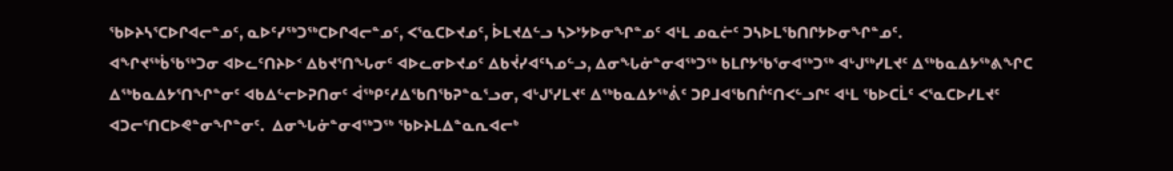ᖃᐅᔨᓴᕐᑕᐅᒋᐊᓕᓐᓄᑦ, ᓇᐅᑦᓯᖅᑐᖅᑕᐅᒋᐊᓕᓐᓄᑦ, ᐸᕐᓇᑕᐅᔪᓄᑦ, ᐆᒪᔪᐃᓪᓗ ᓴᐳᔾᔭᐅᓂᖏᓐᓄᑦ ᐊᒻᒪ ᓄᓇᓖᑦ ᑐᓴᐅᒪᖃᑎᒋᔭᐅᓂᖏᓐᓄᑦ.
ᐊᖏᔪᖅᑳᖃᖅᑐᓂ ᐊᐅᓚᑦᑎᔨᐅᑉ ᐃᑲᔪᕐᑎᖓᓂᑦ ᐊᐅᓚᓂᐅᔪᓄᑦ ᐃᑲᔫᓯᐊᑦᓴᓄᓪᓗ, ᐃᓂᖓᓃᓐᓂᐊᖅᑐᖅ ᑲᒪᒋᔭᖃᕐᓂᐊᖅᑐᖅ ᐊᒡᒍᖅᓯᒪᔪᑦ ᐃᖅᑲᓇᐃᔭᖅᕕᖏᑕ ᐃᖅᑲᓇᐃᔭᕐᑎᖏᓐᓂᑦ ᐊᑲᐃᓪᓕᐅᕈᑎᓂᑦ ᐋᖅᑭᑦᓱᐃᖃᑎᖃᕈᓐᓇᕐᓗᓂ, ᐊᒡᒍᕐᓯᒪᔪᑦ ᐃᖅᑲᓇᐃᔭᖅᕖᑦ ᑐᑭᒧᐊᖃᑎᒌᑦᑎᐸᓪᓗᒋᑦ ᐊᒻᒪ ᖃᐅᑕᒫᑦ ᐸᕐᓇᑕᐅᓯᒪᔪᑦ ᐊᑐᓕᕐᑎᑕᐅᕙᓐᓂᖏᓐᓂᑦ.  ᐃᓂᖓᓃᓐᓂᐊᖅᑐᖅ ᖃᐅᔨᒪᐃᓐᓇᕆᐊᓕᒃ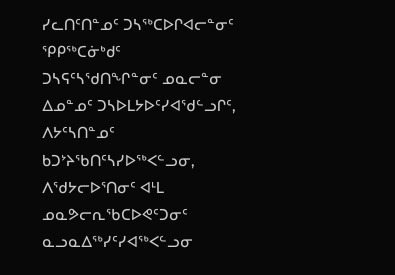ᓯᓚᑎᑦᑎᓐᓄᑦ ᑐᓴᖅᑕᐅᒋᐊᓕᓐᓂᑦ ᕿᑭᖅᑕᓃᒃᑯᑦ ᑐᓴᕋᑦᓴᖁᑎᖏᓐᓂᑦ ᓄᓇᓕᓐᓂ ᐃᓄᓐᓄᑦ ᑐᓴᐅᒪᔭᐅᑦᓯᐊᖁᓪᓗᒋᑦ, ᐱᔭᑦᓴᑎᓐᓄᑦ ᑲᑐᔾᔨᖃᑎᑦᓴᓯᐅᖅᐸᓪᓗᓂ, ᐱᖁᔭᓕᐅᕐᑎᓂᑦ ᐊᒻᒪ ᓄᓇᕗᓕᕆᖃᑕᐅᕙᑦᑐᓂᑦ ᓇᓗᓇᐃᖅᓯᑦᓯᐊᖅᐸᓪᓗᓂ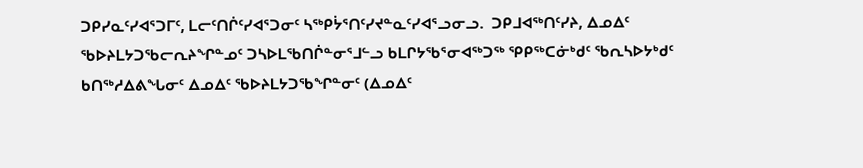ᑐᑭᓯᓇᑦᓯᐊᕐᑐᒥᑦ, ᒪᓕᑦᑎᒌᑦᓯᐊᕐᑐᓂᑦ ᓴᖅᑭᔮᕐᑎᑦᓯᔪᓐᓇᑦᓯᐊᕐᓗᓂᓗ.  ᑐᑭᒧᐊᖅᑎᑦᓯᔨ, ᐃᓄᐃᑦ ᖃᐅᔨᒪᔭᑐᖃᓕᕆᔨᖏᓐᓄᑦ ᑐᓴᐅᒪᖃᑎᒌᓐᓂᕐᒧᓪᓗ ᑲᒪᒋᔭᖃᕐᓂᐊᖅᑐᖅ ᕿᑭᖅᑕᓃᒃᑯᑦ ᖃᕆᓴᐅᔭᒃᑯᑦ ᑲᑎᖅᓱᐃᕕᖓᓂᑦ ᐃᓄᐃᑦ ᖃᐅᔨᒪᔭᑐᖃᖏᓐᓂᑦ (ᐃᓄᐃᑦ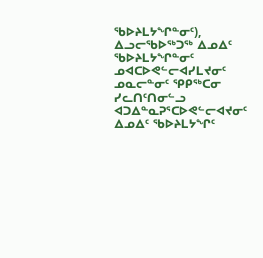ᖃᐅᔨᒪᔭᖏᓐᓂᑦ), ᐃᓗᓕᖃᐅᖅᑐᖅ ᐃᓄᐃᑦ ᖃᐅᔨᒪᔭᖏᓐᓂᑦ ᓄᐊᑕᐅᕙᓪᓕᐊᓯᒪᔪᓂᑦ ᓄᓇᓕᓐᓂᑦ ᕿᑭᖅᑕᓂ ᓯᓚᑎᑦᑎᓂᓪᓗ ᐊᑐᐃᓐᓇᕈᕐᑕᐅᕙᓪᓕᐊᔪᓂᑦ ᐃᓄᐃᑦ ᖃᐅᔨᒪᔭᖏᑦ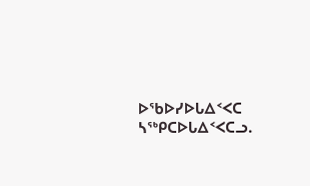ᐅᖃᐅᓯᐅᒐᐃᑉᐸᑕ ᓴᖅᑭᑕᐅᒐᐃᑉᐸᑕᓗ.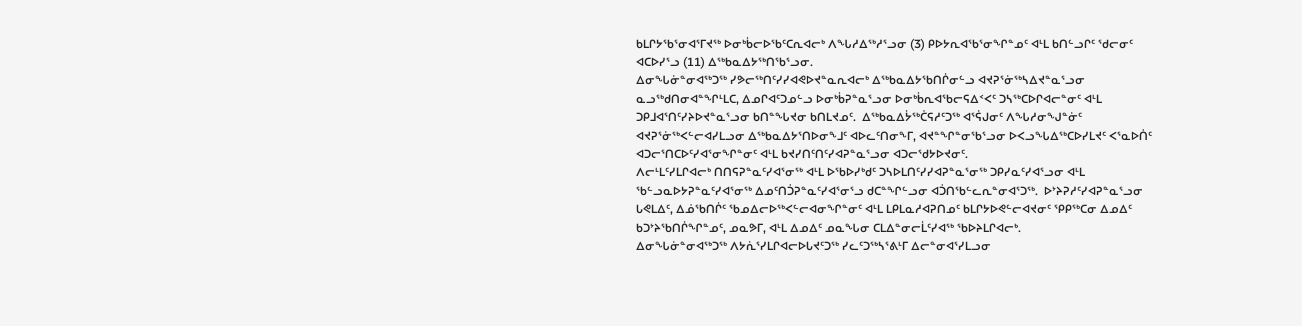ᑲᒪᒋᔭᖃᕐᓂᐊᕐᒥᔪᖅ ᐅᓂᒃᑳᓕᐅᖃᑦᑕᕆᐊᓕᒃ ᐱᖓᓱᐃᖅᓱᕐᓗᓂ (3) ᑭᐅᔭᕆᐊᖃᕐᓂᖏᓐᓄᑦ ᐊᒻᒪ ᑲᑎᓪᓗᒋᑦ ᖁᓕᓂᑦ ᐊᑕᐅᓯᕐᓗ (11) ᐃᖅᑲᓇᐃᔭᖅᑎᖃᕐᓗᓂ.
ᐃᓂᖓᓃᓐᓂᐊᖅᑐᖅ ᓯᕗᓕᖅᑎᑦᓯᓯᐊᕙᐅᔪᓐᓇᕆᐊᓕᒃ ᐃᖅᑲᓇᐃᔭᖃᑎᒌᓂᓪᓗ ᐊᔪᕈᕐᓃᖅᓴᐃᔪᓐᓇᕐᓗᓂ ᓇᓗᖅᑯᑎᓂᐊᓐᖏᒻᒪᑕ, ᐃᓄᒋᐊᑦᑐᓄᓪᓗ ᐅᓂᒃᑳᕈᓐᓇᕐᓗᓂ ᐅᓂᒃᑳᕆᐊᖃᓕᕋᐃᑉᐸᑦ ᑐᓴᖅᑕᐅᒋᐊᓕᓐᓂᑦ ᐊᒻᒪ ᑐᑭᒧᐊᕐᑎᑦᓯᔨᐅᔪᓐᓇᕐᓗᓂ ᑲᑎᓐᖓᔪᓂ ᑲᑎᒪᔪᓄᑦ.  ᐃᖅᑲᓇᐃᔮᖅᑖᕋᓱᑦᑐᖅ ᐊᕐᕌᒍᓂᑦ ᐱᖓᓱᓂᖑᓐᓃᑦ ᐊᔪᕈᕐᓃᖅᐸᓪᓕᐊᓯᒪᓗᓂ ᐃᖅᑲᓇᐃᔭᕐᑎᐅᓂᖕᒧᑦ ᐊᐅᓚᑦᑎᓂᖕᒥ, ᐊᔪᓐᖏᓐᓂᖃᕐᓗᓂ ᐅᐸᓗᖓᐃᖅᑕᐅᓯᒪᔪᑦ ᐸᕐᓇᐅᑏᑦ ᐊᑐᓕᕐᑎᑕᐅᑦᓯᐊᕐᓂᖏᓐᓂᑦ ᐊᒻᒪ ᑲᔪᓯᑎᑦᑎᑦᓯᐊᕈᓐᓇᕐᓗᓂ ᐊᑐᓕᖁᔭᐅᔪᓂᑦ.
ᐱᓕᒻᒪᑦᓯᒪᒋᐊᓕᒃ ᑎᑎᕋᕈᓐᓇᑦᓯᐊᕐᓂᖅ ᐊᒻᒪ ᐅᖃᐅᓯᒃᑯᑦ ᑐᓴᐅᒪᑎᑦᓯᓯᐊᕈᓐᓇᕐᓂᖅ ᑐᑭᓯᓇᑦᓯᐊᕐᓗᓂ ᐊᒻᒪ ᖃᓪᓗᓇᐅᔭᕈᓐᓇᑦᓯᐊᕐᓂᖅ ᐃᓄᑦᑎᑑᕈᓐᓇᑦᓯᐊᕐᓂᕐᓗ ᑯᑕᓐᖏᓪᓗᓂ ᐊᑑᑎᖃᓪᓚᕆᓐᓂᐊᕐᑐᖅ.  ᐅᔾᔨᕈᓱᑦᓯᐊᕈᓐᓇᕐᓗᓂ ᒐᕙᒪᐃᑦ, ᐃᓅᖃᑎᒌᑦ ᖃᓄᐃᓕᐅᖅᐸᓪᓕᐊᓂᖏᓐᓂᑦ ᐊᒻᒪ ᒪᑭᒪᓇᓱᐊᕈᑎᓄᑦ ᑲᒪᒋᔭᐅᕙᓪᓕᐊᔪᓂᑦ ᕿᑭᖅᑕᓂ ᐃᓄᐃᑦ ᑲᑐᔾᔨᖃᑎᒌᖏᓐᓄᑦ, ᓄᓇᕗᒥ, ᐊᒻᒪ ᐃᓄᐃᑦ ᓄᓇᖓᓂ ᑕᒪᐃᓐᓂᓕᒫᑦᓯᐊᖅ ᖃᐅᔨᒪᒋᐊᓕᒃ.
ᐃᓂᖓᓃᓐᓂᐊᖅᑐᖅ ᐱᔭᕇᕐᓯᒪᒋᐊᓕᐅᒐᔪᑦᑐᖅ ᓯᓚᑦᑐᖅᓴᕐᕕᒻᒥ ᐃᓕᓐᓂᐊᕐᓯᒪᓗᓂ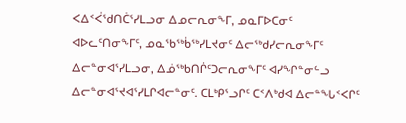ᐸᐃᑉᐹᖁᑎᑖᕐᓯᒪᓗᓂ ᐃᓄᓕᕆᓂᖕᒥ, ᓄᓇᒥᐅᑕᓂᑦ ᐊᐅᓚᑦᑎᓂᖕᒥᑦ, ᓄᓇᖃᖅᑳᖅᓯᒪᔪᓂᑦ ᐃᓕᖅᑯᓯᓕᕆᓂᖕᒥᑦ ᐃᓕᓐᓂᐊᕐᓯᒪᓗᓂ, ᐃᓅᖅᑲᑎᒌᑦᑐᓕᕆᓂᖕᒥᑦ ᐊᓯᖏᓐᓂᓪᓗ ᐃᓕᓐᓂᐊᕐᔪᐊᕐᓯᒪᒋᐊᓕᓐᓂᑦ. ᑕᒪᒃᑭᕐᓗᒋᑦ ᑕᑉᐱᒃᑯᐊ ᐃᓕᓐᖓᑉᐸᒋᑦ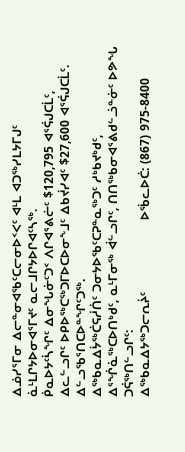ᐃᓅᓯᕐᒥᓂ ᐃᓕᓐᓂᐊᖃᑦᑕᓕᓂᐅᑉᐸᑦ ᐊᒻᒪ ᐊᑐᖅᓯᒪᔭᒥᒍᑦ ᓈᒻᒪᒋᔭᐅᓂᐊᕐᒥᔪᑦ ᓇᓕᒧᒋᔭᐅᒋᐊᑦᓴᖅ.
ᑮᓇᐅᔭᑦᓵᖏᑦ ᐃᓂᖓᓃᑦᑐᑉ ᐱᒋᐊᕐᕕᓖᑦ $120,795 ᐊᕐᕌᒍᑕᒫᑦ, ᐃᓚᓪᓗᒋᑦ ᐅᑭᐅᖅᑕᖅᑐᒥᐅᑕᐅᓂᖕᒧᑦ ᐃᑲᔫᓯᐊᑦ $27,600 ᐊᕐᕌᒍᑕᒫᑦ.  ᐃᓪᓗᖃᕐᑎᑕᐅᓐᖏᑦᑐᖅ.
ᐃᖅᑲᓇᐃᔮᖅᑖᕋᓲᑏᑦ ᑐᓂᔭᐅᖃᑦᑕᕈᓐᓇᖅᑐᑦ ᓱᒃᑲᔪᒃᑯᑦ, ᐃᕐᖐᓈᖅᑕᐅᑎᒃᑯᑦ, ᓇᒻᒥᓂᖅ ᐋᓪᓗᒋᑦ, ᑎᑎᖅᑲᓂᐊᕐᕕᑯᓪᓘᓐᓃᑦ ᐅᕗᖓ ᑐᕌᖅᑎᓪᓗᒋᑦ:
ᐃᖅᑲᓇᐃᔭᖅᑐᓕᕆᔩᑦ                  ᐅᖄᓚᐅᑖ: (867) 975-8400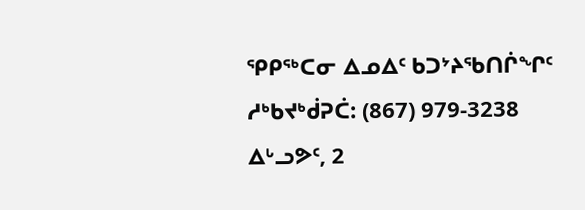ᕿᑭᖅᑕᓂ ᐃᓄᐃᑦ ᑲᑐᔾᔨᖃᑎᒌᖏᑦ        ᓱᒃᑲᔪᒃᑰᕈᑖ: (867) 979-3238
ᐃᒡᓗᕗᑦ, 2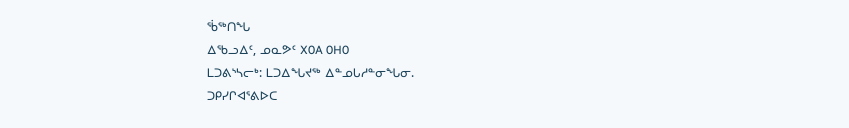ᖄᖅᑎᖓ
ᐃᖃᓗᐃᑦ, ᓄᓇᕗᑦ X0A 0H0
ᒪᑐᕕᔅᓴᓕᒃ: ᒪᑐᐃᖓᔪᖅ ᐃᓐᓄᒐᓱᓐᓂᖓᓂ.
ᑐᑭᓯᒋᐊᕐᕕᐅᑕ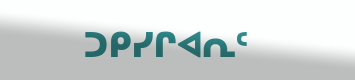ᑐᑭᓯᒋᐊᕆᑦ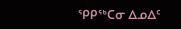ᕿᑭᖅᑕᓂ ᐃᓄᐃᑦ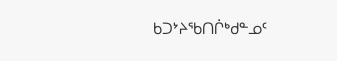ᑲᑐᔾᔨᖃᑎᒌᒃᑯᓐᓄᑦ